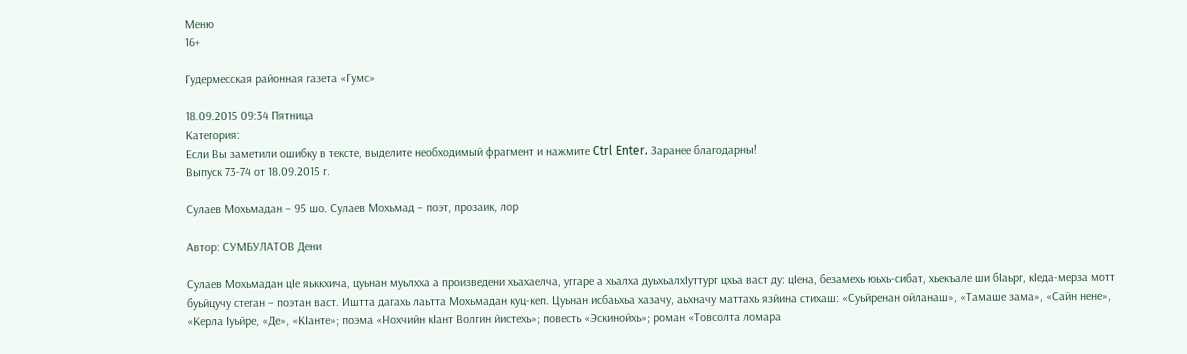Меню
16+

Гудермесская районная газета «Гумс»

18.09.2015 09:34 Пятница
Категория:
Если Вы заметили ошибку в тексте, выделите необходимый фрагмент и нажмите Ctrl Enter. Заранее благодарны!
Выпуск 73-74 от 18.09.2015 г.

Сулаев Мохьмадан – 95 шо. Сулаев Мохьмад – поэт, прозаик, лор

Автор: СУМБУЛАТОВ Дени

Сулаев Мохьмадан цIе яьккхича, цуьнан муьлхха а произведени хьахаелча, уггаре а хьалха дуьхьалхIуттург цхьа васт ду: цIена, безамехь юьхь-сибат, хьекъале ши бIаьрг, кIеда-мерза мотт буьйцучу стеган – поэтан васт. Иштта дагахь лаьтта Мохьмадан куц-кеп. Цуьнан исбаьхьа хазачу, аьхначу маттахь язйина стихаш: «Суьйренан ойланаш», «Тамаше зама», «Сайн нене», «Керла Iуьйре, «Де», «КIанте»; поэма «Нохчийн кIант Волгин йистехь»; повесть «Эскинойхь»; роман «Товсолта ломара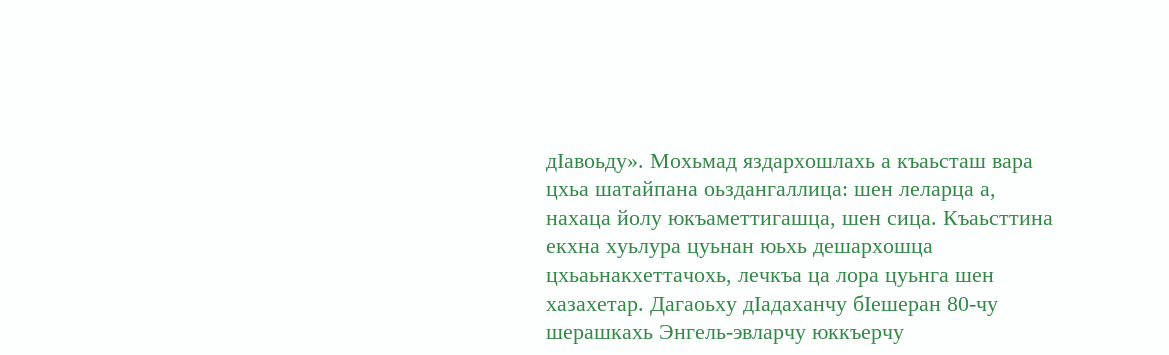дIавоьду». Мохьмад яздархошлахь а къаьсташ вара цхьа шатайпана оьздангаллица: шен леларца а, нахаца йолу юкъаметтигашца, шен сица. Къаьсттина екхна хуьлура цуьнан юьхь дешархошца цхьаьнакхеттачохь, лечкъа ца лора цуьнга шен хазахетар. Дагаоьху дIадаханчу бIешеран 80-чу шерашкахь Энгель-эвларчу юккъерчу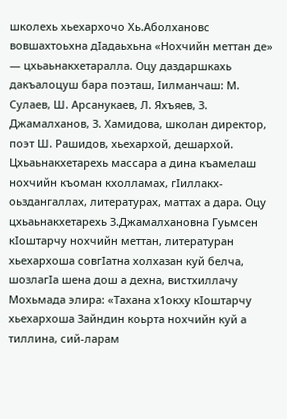школехь хьехархочо Хь.Аболхановс вовшахтоьхна дIадаьхьна «Нохчийн меттан де» — цхьаьнакхетаралла. Оцу даздаршкахь дакъалоцуш бара поэташ, Iилманчаш: М. Сулаев, Ш. Арсанукаев, Л. Яхъяев, З. Джамалханов, З. Хамидова, школан директор, поэт Ш. Рашидов, хьехархой, дешархой. Цхьаьнакхетарехь массара а дина къамелаш нохчийн къоман кхолламах, гIиллакх-оьздангаллах, литературах, маттах а дара. Оцу цхьаьнакхетарехь З.Джамалхановна Гуьмсен кIоштарчу нохчийн меттан, литературан хьехархоша совгIатна холхазан куй белча, шозлагIа шена дош а дехна, вистхиллачу Мохьмада элира: «Тахана х1окху кIоштарчу хьехархоша Зайндин коьрта нохчийн куй а тиллина, сий-ларам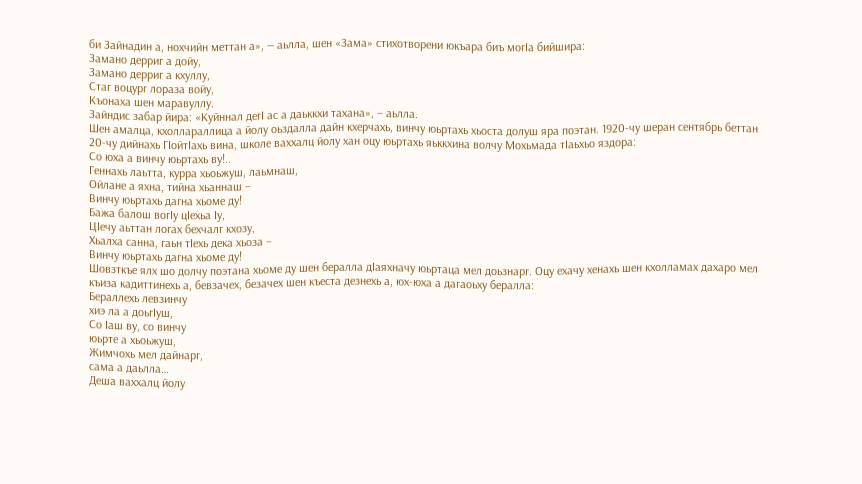би Зайнадин а, нохчийн меттан а», — аьлла, шен «Зама» стихотворени юкъара биъ могIа бийшира:
Замано дерриг а дойу,
Замано дерриг а кхуллу,
Стаг воцург лораза войу,
Къонаха шен маравуллу.
Зайндис забар йира: «Куйннал дегI ас а даьккхи тахана», – аьлла.
Шен амалца, кхоллараллица а йолу оьздалла дайн кхерчахь, винчу юьртахь хьоста долуш яра поэтан. 1920-чу шеран сентябрь беттан 20-чу дийнахь ГIойтIахь вина, школе ваххалц йолу хан оцу юьртахь яьккхина волчу Мохьмада тIаьхьо яздора:
Со юха а винчу юьртахь ву!..
Геннахь лаьтта, курра хьоьжуш, лаьмнаш,
Ойлане а яхна, тийна хьаннаш –
Винчу юьртахь дагна хьоме ду!
Бажа балош вогIу цIехьа Iу,
ЦIечу аьттан логах бехчалг кхозу,
Хьалха санна, гаьн тIехь дека хьоза –
Винчу юьртахь дагна хьоме ду!
Шовзткъе ялх шо долчу поэтана хьоме ду шен бералла дIаяхначу юьртаца мел доьзнарг. Оцу ехачу хенахь шен кхолламах дахаро мел къиза кадиттинехь а, бевзачех, безачех шен къеста дезнехь а, юх-юха а дагаоьху бералла:
Бераллехь левзинчу
хиэ ла а доьгIуш,
Со Iаш ву, со винчу
юьрте а хьоьжуш,
Жимчохь мел дайнарг,
сама а даьлла…
Деша ваххалц йолу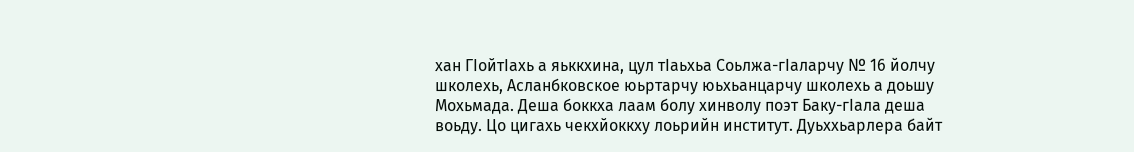хан ГIойтIахь а яьккхина, цул тIаьхьа Соьлжа-гIаларчу № 16 йолчу школехь, Асланбковское юьртарчу юьхьанцарчу школехь а доьшу Мохьмада. Деша боккха лаам болу хинволу поэт Баку-гIала деша воьду. Цо цигахь чекхйоккху лоьрийн институт. Дуьххьарлера байт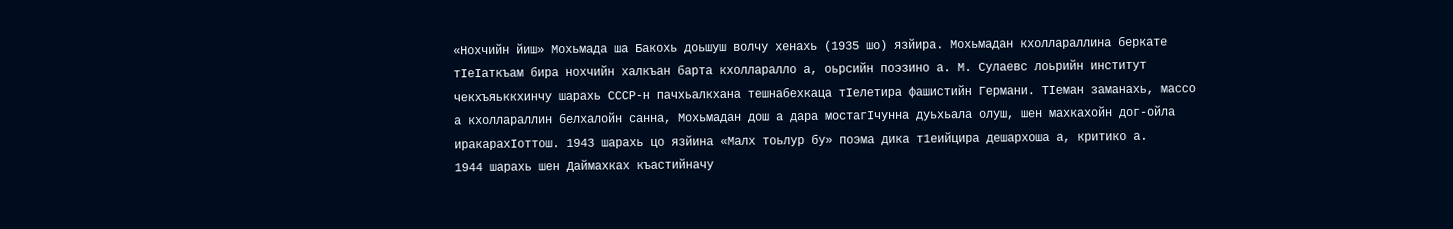«Нохчийн йиш» Мохьмада ша Бакохь доьшуш волчу хенахь (1935 шо) язйира. Мохьмадан кхоллараллина беркате тIеIаткъам бира нохчийн халкъан барта кхолларалло а, оьрсийн поэзино а. М. Сулаевс лоьрийн институт чекхъяьккхинчу шарахь СССР-н пачхьалкхана тешнабехкаца тIелетира фашистийн Германи. ТIеман заманахь, массо а кхоллараллин белхалойн санна, Мохьмадан дош а дара мостагIчунна дуьхьала олуш, шен махкахойн дог-ойла иракарахIоттош. 1943 шарахь цо язйина «Малх тоьлур бу» поэма дика т1еийцира дешархоша а, критико а.
1944 шарахь шен Даймахках къастийначу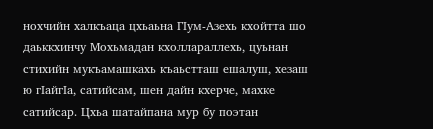нохчийн халкъаца цхьаьна ГIум-Азехь кхойтта шо даьккхинчу Мохьмадан кхоллараллехь, цуьнан стихийн мукъамашкахь къаьстташ ешалуш, хезаш ю гIайгIа, сатийсам, шен дайн кхерче, махке сатийсар. Цхьа шатайпана мур бу поэтан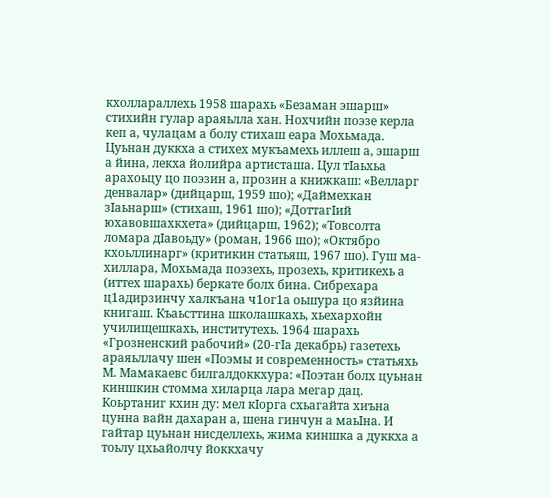кхоллараллехь 1958 шарахь «Безаман эшарш» стихийн гулар араяьлла хан. Нохчийн поэзе керла кеп а, чулацам а болу стихаш еара Мохьмада. Цуьнан дуккха а стихех мукъамехь иллеш а, эшарш а йина, лекха йолийра артисташа. Цул тIаьхьа арахоьцу цо поэзин а, прозин а книжкаш: «Велларг денвалар» (дийцарш, 1959 шо); «Даймехкан зIаьнарш» (стихаш, 1961 шо); «ДоттагIий юхавовшахкхета» (дийцарш, 1962); «Товсолта ломара дIавоьду» (роман, 1966 шо); «Октябро кхоьллинарг» (критикин статьяш, 1967 шо). Гуш ма-хиллара, Мохьмада поэзехь, прозехь, критикехь а (иттех шарахь) беркате болх бина. Сибрехара ц1адирзинчу халкъана ч1ог1а оьшура цо язйина книгаш. Къаьсттина школашкахь, хьехархойн училищешкахь, институтехь. 1964 шарахь «Грозненский рабочий» (20-гIа декабрь) газетехь араяьллачу шен «Поэмы и современность» статьяхь М. Мамакаевс билгалдоккхура: «Поэтан болх цуьнан киншкин стомма хиларца лара мегар дац. Коьртаниг кхин ду: мел кIорга схьагайта хиъна цунна вайн дахаран а, шена гинчун а маьIна. И гайтар цуьнан нисделлехь, жима киншка а дуккха а тоьлу цхьайолчу йоккхачу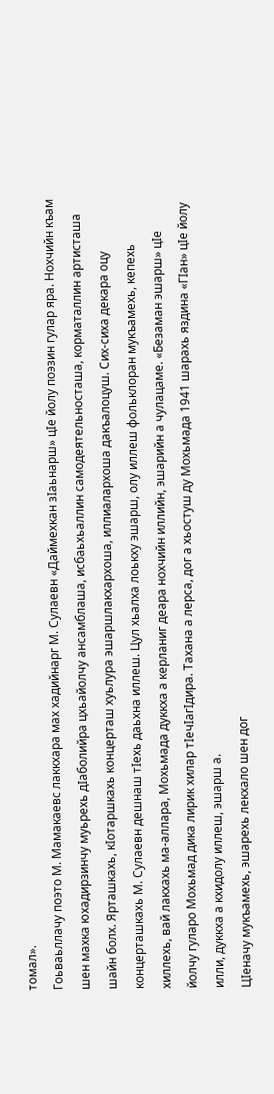томал».
Гоьваьллачу поэто М. Мамакаевс лаккхара мах хадийнарг М. Сулаевн «Даймехкан зIаьнарш» цIе йолу поэзин гулар яра. Нохчийн къам шен махка юхадирзинчу муьрехь дIаболийра цхьайолчу ансамблаша, исбаьхьаллин самодеятельносташа, корматаллин артисташа шайн болх. Ярташкахь, кIотаршкахь концерташ хуьлура эшаршлакхархоша, иллиалархоша дакъалоцуш. Сих-сиха декара оцу концерташкахь М. Сулаевн дешнаш тIехь даьхна иллеш. Цул хьалха лоькху эшарш, олу иллеш фольклоран мукъамехь, кепехь хиллехь, вай лакхахь ма-аллара, Мохьмада дуккха а керланиг деара нохчийн иллийн, эшарийн а чулацаме. «Безаман эшарш» цIе йолчу гуларо Мохьмад дика лирик хилар тIечIагIдира. Тахана а лерса, дог а хьостуш ду Мохьмада 1941 шарахь яздина «ГIан» цIе йолу илли, дуккха а кхидолу иллеш, эшарш а.
ЦIеначу мукъамехь, эшарехь лекхало шен дог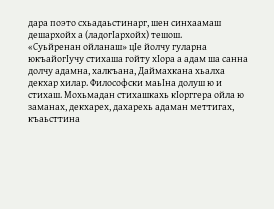дара поэто схьадаьстинарг, шен синхаамаш дешархойх а (ладогIархойх) тешош.
«Суьйренан ойланаш» цIе йолчу гуларна юкъайогIучу стихаша гойту хIора а адам ша санна долчу адамна, халкъана, Даймахкана хьалха декхар хилар. Философски маьIна долуш ю и стихаш. Мохьмадан стихашкахь кIорггера ойла ю заманах, декхарех, дахарехь адаман меттигах, къаьсттина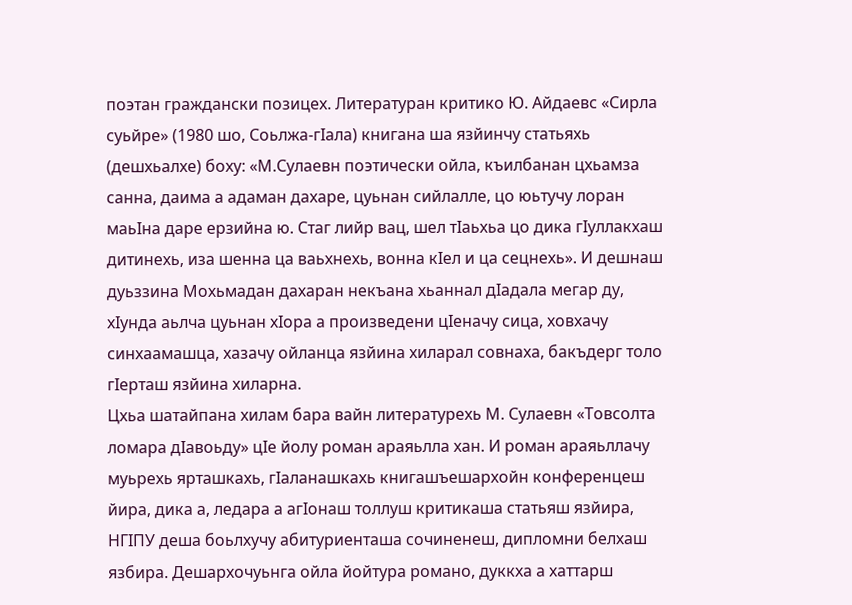поэтан граждански позицех. Литературан критико Ю. Айдаевс «Сирла суьйре» (1980 шо, Соьлжа-гIала) книгана ша язйинчу статьяхь (дешхьалхе) боху: «М.Сулаевн поэтически ойла, къилбанан цхьамза санна, даима а адаман дахаре, цуьнан сийлалле, цо юьтучу лоран маьIна даре ерзийна ю. Стаг лийр вац, шел тIаьхьа цо дика гIуллакхаш дитинехь, иза шенна ца ваьхнехь, вонна кIел и ца сецнехь». И дешнаш дуьззина Мохьмадан дахаран некъана хьаннал дIадала мегар ду, хIунда аьлча цуьнан хIора а произведени цIеначу сица, ховхачу синхаамашца, хазачу ойланца язйина хиларал совнаха, бакъдерг толо гIерташ язйина хиларна.
Цхьа шатайпана хилам бара вайн литературехь М. Сулаевн «Товсолта ломара дIавоьду» цIе йолу роман араяьлла хан. И роман араяьллачу муьрехь ярташкахь, гIаланашкахь книгашъешархойн конференцеш йира, дика а, ледара а агIонаш толлуш критикаша статьяш язйира, НГIПУ деша боьлхучу абитуриенташа сочиненеш, дипломни белхаш язбира. Дешархочуьнга ойла йойтура романо, дуккха а хаттарш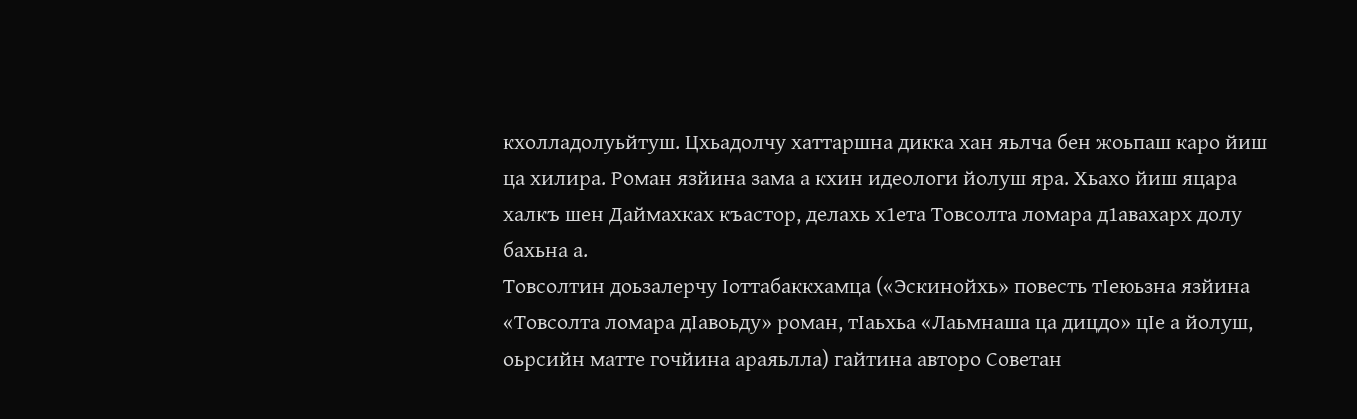кхолладолуьйтуш. Цхьадолчу хаттаршна дикка хан яьлча бен жоьпаш каро йиш ца хилира. Роман язйина зама а кхин идеологи йолуш яра. Хьахо йиш яцара халкъ шен Даймахках къастор, делахь х1ета Товсолта ломара д1авахарх долу бахьна а.
Товсолтин доьзалерчу Iоттабаккхамца («Эскинойхь» повесть тIеюьзна язйина «Товсолта ломара дIавоьду» роман, тIаьхьа «Лаьмнаша ца дицдо» цIе а йолуш, оьрсийн матте гочйина араяьлла) гайтина авторо Советан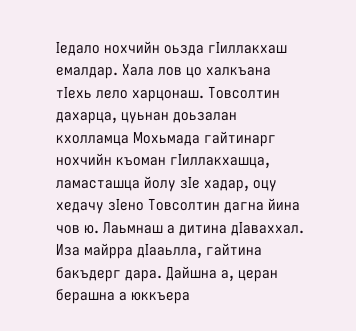Iедало нохчийн оьзда гIиллакхаш емалдар. Хала лов цо халкъана тIехь лело харцонаш. Товсолтин дахарца, цуьнан доьзалан кхолламца Мохьмада гайтинарг нохчийн къоман гIиллакхашца, ламасташца йолу зIе хадар, оцу хедачу зIено Товсолтин дагна йина чов ю. Лаьмнаш а дитина дIаваххал. Иза майрра дIааьлла, гайтина бакъдерг дара. Дайшна а, церан берашна а юккъера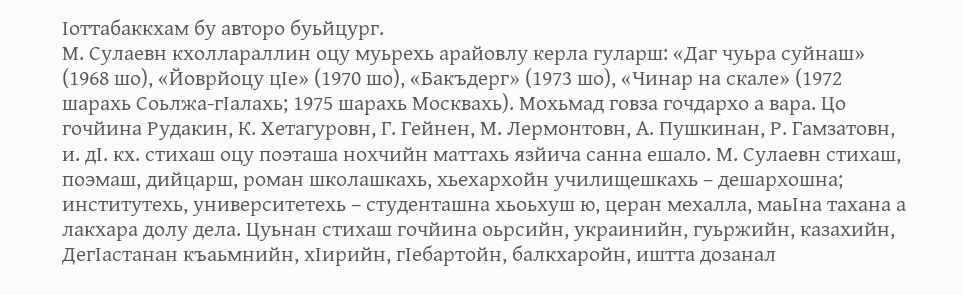Iоттабаккхам бу авторо буьйцург.
М. Сулаевн кхоллараллин оцу муьрехь арайовлу керла гуларш: «Даг чуьра суйнаш» (1968 шо), «Йоврйоцу цIе» (1970 шо), «Бакъдерг» (1973 шо), «Чинар на скале» (1972 шарахь Соьлжа-гIалахь; 1975 шарахь Москвахь). Мохьмад говза гочдархо а вара. Цо гочйина Рудакин, К. Хетагуровн, Г. Гейнен, М. Лермонтовн, А. Пушкинан, Р. Гамзатовн, и. дI. кх. стихаш оцу поэташа нохчийн маттахь язйича санна ешало. М. Сулаевн стихаш, поэмаш, дийцарш, роман школашкахь, хьехархойн училищешкахь – дешархошна; институтехь, университетехь – студенташна хьоьхуш ю, церан мехалла, маьIна тахана а лакхара долу дела. Цуьнан стихаш гочйина оьрсийн, украинийн, гуьржийн, казахийн, ДегIастанан къаьмнийн, хIирийн, гIебартойн, балкхаройн, иштта дозанал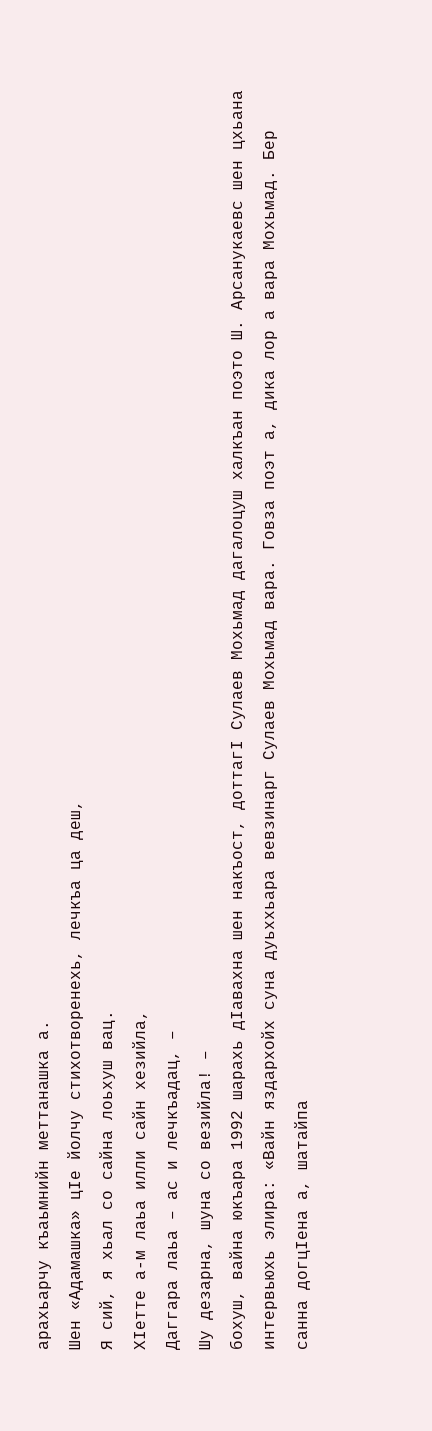арахьарчу къаьмнийн меттанашка а.
Шен «Адамашка» цIе йолчу стихотворенехь, лечкъа ца деш,
Я сий, я хьал со сайна лоьхуш вац.
ХIетте а-м лаьа илли сайн хезийла,
Даггара лаьа – ас и лечкъадац, –
Шу дезарна, шуна со везийла! –
бохуш, вайна юкъара 1992 шарахь дIавахна шен накъост, доттагI Сулаев Мохьмад дагалоцуш халкъан поэто Ш. Арсанукаевс шен цхьана интервьюхь элира: «Вайн яздархойх суна дуьххьара вевзинарг Сулаев Мохьмад вара. Говза поэт а, дика лор а вара Мохьмад. Бер санна догцIена а, шатайпа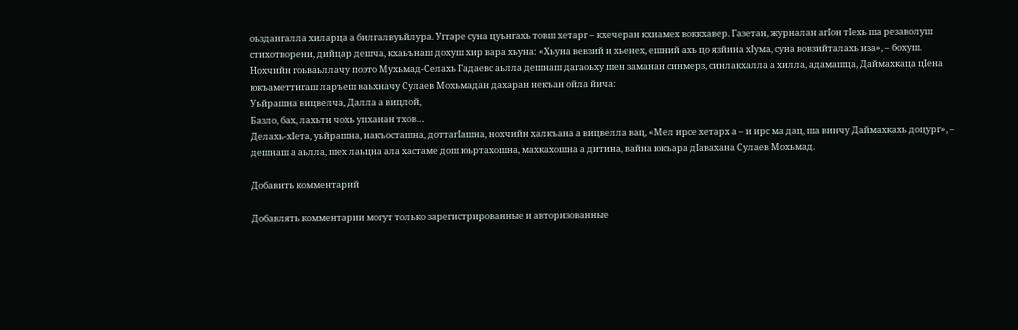оьздангалла хиларца а билгалвуьйлура. Уггаре суна цуьнгахь товш хетарг – кхечеран кхиамех воккхавер. Газетан, журналан агIон тIехь ша резаволуш стихотворени, дийцар дешча, кхаьънаш дохуш хир вара хьуна: «Хьуна вевзий и хьенех, ешний ахь цо язйина хIума, суна вовзийталахь иза», – бохуш.
Нохчийн гоьваьллачу поэто Мухьмад-Селахь Гадаевс аьлла дешнаш дагаоьху шен заманан синмерз, синлакхалла а хилла, адамашца, Даймахкаца цIена юкъаметтигаш ларъеш ваьхначу Сулаев Мохьмадан дахаран некъан ойла йича:
Уьйрашна вицвелча, Далла а вицлой,
Базло, бах, лахьти чохь упханан тхов…
Делахь-хIета, уьйрашна, накъосташна, доттагIашна, нохчийн халкъана а вицвелла вац, «Мел ирсе хетарх а – и ирс ма дац, ша винчу Даймахкахь доцург», – дешнаш а аьлла, шех лаьцна ала хастаме дош юьртахошна, махкахошна а дитина, вайна юкъара дIавахана Сулаев Мохьмад.

Добавить комментарий

Добавлять комментарии могут только зарегистрированные и авторизованные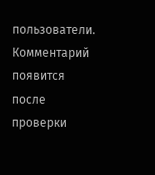пользователи. Комментарий появится после проверки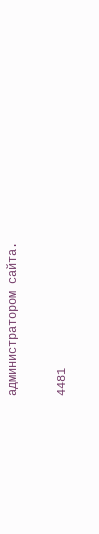администратором сайта.

4481